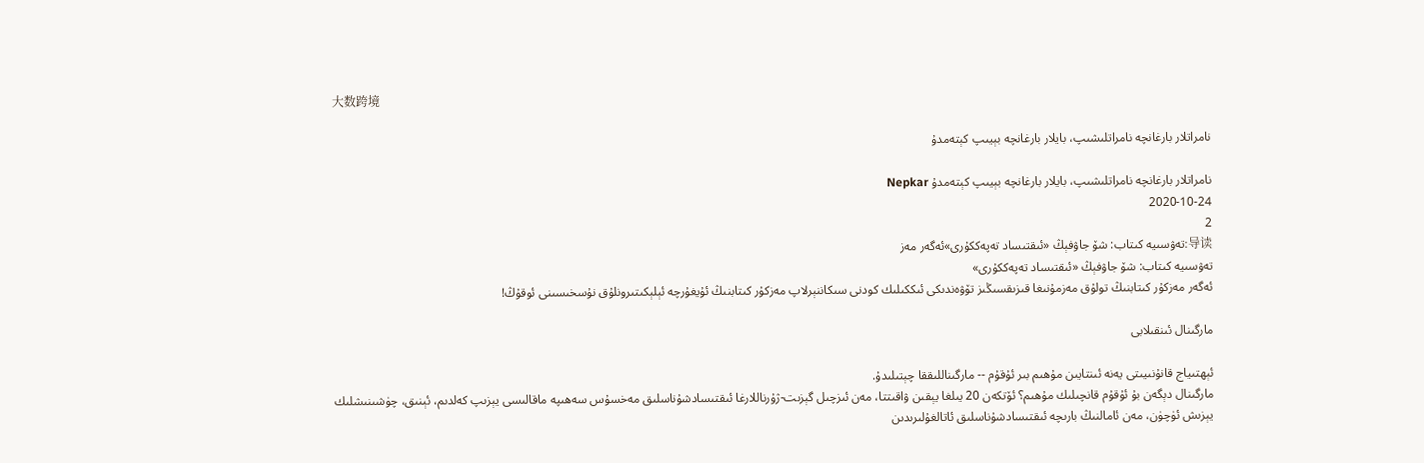大数跨境

نامراتلار بارغانچە نامراتلىشىپ، بايلار بارغانچە بېيىپ كېتەمدۇ

نامراتلار بارغانچە نامراتلىشىپ، بايلار بارغانچە بېيىپ كېتەمدۇ Nepkar
2020-10-24
2
导读:تەۋسىيە كىتاب: شۆ جاۋفېڭ «ئىقتىساد تەپەككۇرى»ئەگەر مەز
تەۋسىيە كىتاب: شۆ جاۋفېڭ «ئىقتىساد تەپەككۇرى»
ئەگەر مەزكۇر كىتابنىڭ تولۇق مەزمۇنىغا قىزىقسىڭىز تۆۋەندىكى ئىككىلىك كودنى سىكاننېرلاپ مەزكۇر كىتابنىڭ ئۇيغۇرچە ئېلېكىتىرونلۇق نۇسخىسىنى ئوقۇڭ!

مارگىنال ئىنقىلابى

ئېھتىياج قانۇنىيىتى يەنە ئىنتايىن مۇھىم بىر ئۇقۇم -- مارگىناللىققا چېتىلىدۇ.
مارگىنال دېگەن بۇ ئۇقۇم قانچىلىك مۇھىم؟ ئۆتكەن 20 يىلغا يېقىن ۋاقىتتا، مەن ئىزچىل گېزىت-ژۇرناللارغا ئىقتىسادشۇناسلىق مەخسۇس سەھىپە ماقالىسى يېزىپ كەلدىم، ئېنىق، چۈشىنىشلىك يېزىش ئۈچۈن، مەن ئامالنىڭ بارىچە ئىقتىسادشۇناسلىق ئاتالغۇلىرىدىن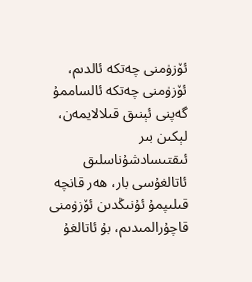ئۆزۈمنى چەتكە ئالدىم، ئۆزۈمنى چەتكە ئالساممۇ گەپنى ئېنىق قىلالايمەن، لېكىن بىر ئىقتىسادشۇناسلىق ئاتالغۇسى بار، ھەر قانچە قىلىپمۇ ئۇنىڭدىن ئۆزۈمنى قاچۇرالمىدىم، بۇ ئاتالغۇ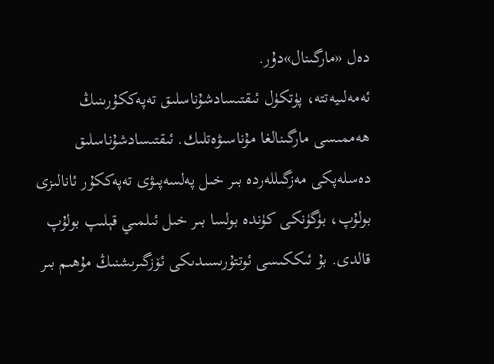دەل «مارگىنال»دۇر.
ئەمەلىيەتتە، پۈتكۈل ئىقتىسادشۇناسلىق تەپەككۇرىنىڭ ھەممىسى مارگىنالغا مۇناسىۋەتلىك. ئىقتىسادشۇناسلىق دەسلەپكى مەزگىللەردە بىر خىل پەلسەپىۋى تەپەككۇر ئانالىزى بولۇپ، بۈگۈنكى كۈندە بولسا بىر خىل ئىلمىي قېلىپ بولۇپ قالدى. بۇ ئىككىسى ئوتتۇرىسىدىكى ئۆزگىرىشنىڭ مۇھىم بىر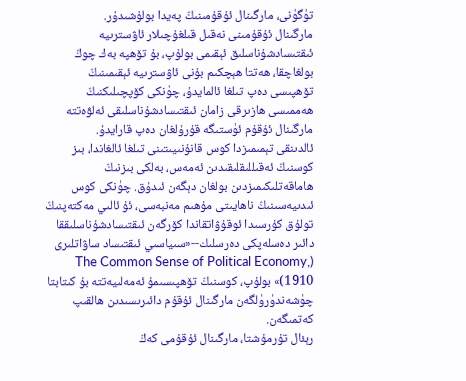تۈگۈنى، مارگىنال ئۇقۇمىنىڭ پەيدا بولۇشىدۇر.
مارگىنال ئۇقۇمىنى نەقىل قىلغۇچىلار ئاۋسترىيە ئىقتىسادشۇناسلىق ئېقىمى بولۇپ، بۇ تۆھپە بەك چوڭ بولغاچقا، ھەتتا ھېچكىم بۇنى ئاۋسترىيە ئېقىمىنىڭ تۆھپىسى دەپ تىلغا ئالمايدۇ، چۈنكى كۆپچىلىكنىڭ ھەممىسى ھازىرقى زامان ئىقتىسادشۇناسلىقى ئەلۋەتتە مارگىنال ئۇقۇم ئۈستىگە قۇرۇلغان دەپ قارايدۇ.
ئالدىنقى تېمىمىزدا كوس قانۇنىيىتىنى تىلغا ئالغاندا، بىز كوسنىڭ ئەقىللىقلىقىدىن ئەمەس، بەلكى بىزنىڭ ھاماقەتلىكىمىزدىن بولغان دېگەن ئىدۇق. چۈنكى كوس ئىدىيەسىنىڭ ناھايىتى مۇھىم مەنبەسى، ئۇ ئالىي مەكتەپنىڭ تولۇق كۇرسىدا ئوقۇۋاتقاندا كۆرگەن ئىقتىسادشۇناسلىققا دائىر دەسلەپكى دەرسلىك--«سىياسىي ئىقتىساد ساۋاتلىرى (The Common Sense of Political Economy, 1910)» بولۇپ، كوسنىڭ تۆھپىسىمۇ ئەمەلىيەتتە بۇ كىتابتا چۈشەندۈرۈلگەن مارگىنال ئۇقۇم دائىرىسىدىن ھالقىپ كەتمىگەن.
رېئال تۇرمۇشتا، مارگىنال ئۇقۇمى كەڭ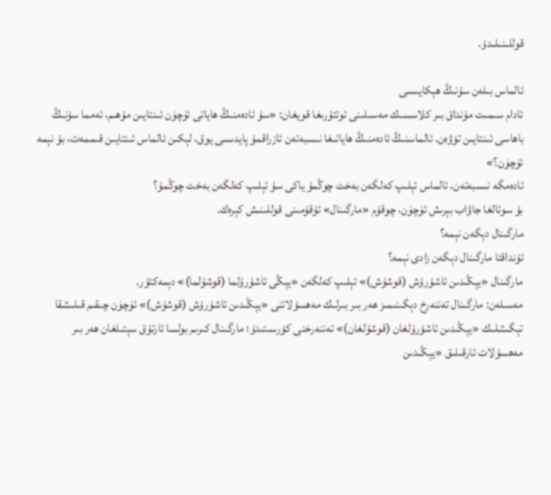قوللىنىلىدۇ.

ئالماس بىلەن سۇنىڭ ھېكايىسى
ئادام سىمىت مۇنداق بىر كلاسسىك مەسىلىنى ئوتتۇرىغا قويغان: «سۇ ئادەمنىڭ ھاياتى ئۈچۈن ئىنتايىن مۇھىم، ئەمما سۇنىڭ باھاسى ئىنتايىن تۆۋەن. ئالماسنىڭ ئادەمنىڭ ھاياتىغا نىسبەتەن ئازراقمۇ پايدىسى يوق، لېكىن ئالماس ئىنتايىن قىممەت، بۇ نېمە ئۈچۈن؟»
ئادەمگە نىسبەتەن، ئالماس ئېلىپ كەلگەن بەخت چوڭمۇ ياكى سۇ ئېلىپ كەلگەن بەخت چوڭمۇ؟
بۇ سوئالغا جاۋاب بېرىش ئۈچۈن، چوقۇم «مارگىنال» ئۇقۇمىنى قوللىنىش كېرەك.
مارگىنال دېگەن نېمە؟
ئۇنداقتا مارگىنال دېگەن زادى نېمە؟
مارگىنال «يېڭىدىن ئاشۇرۇش (قوشۇش)» ئېلىپ كەلگەن «يېڭى ئاشۇرۇلما (قوشۇلما)» دېمەكتۇر.
مەسىلەن: مارگىنال تەننەرخ دېگىنىمىز ھەر بىر بىرلىك مەھسۇلاتنى «يېڭىدىن ئاشۇرۇش (قوشۇش)» ئۈچۈن چىقىم قىلىشقا تېگىشلىك «يېڭىدىن ئاشۇرۇلغان (قوشۇلغان)» تەننەرخنى كۆرسىتىدۇ؛ مارگىنال كىرىم بولسا ئارتۇق سېتىلغان ھەر بىر مەھسۇلات ئارقىلىق «يېڭىدىن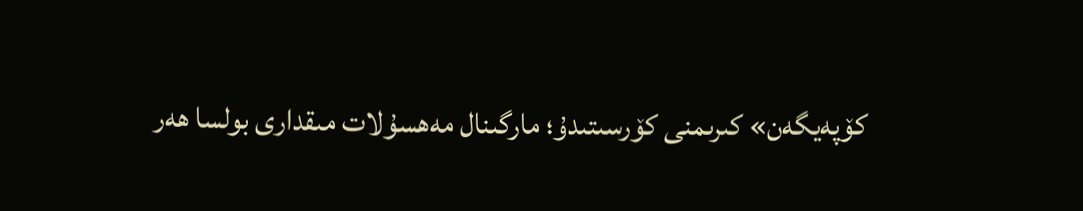كۆپەيگەن» كىرىمنى كۆرسىتىدۇ؛ مارگىنال مەھسۇلات مىقدارى بولسا ھەر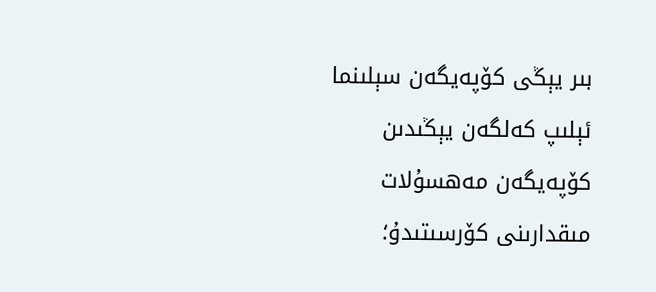بىر يېڭى كۆپەيگەن سېلىنما ئېلىپ كەلگەن يېڭىدىن كۆپەيگەن مەھسۇلات مىقدارىنى كۆرسىتىدۇ؛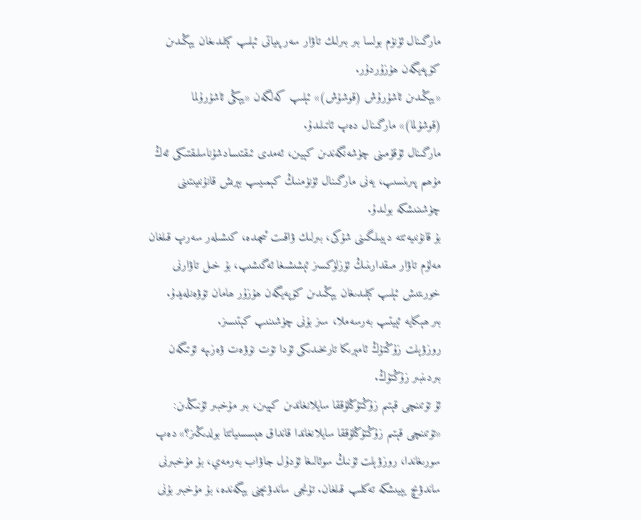مارگىنال ئۈنۈم بولسا بىر بىرلىك تاۋار سەرپىياتى ئېلىپ كېلىدىغان يېڭىدىن كۆپەيگەن ھۇزۇردۇر.
«يېڭىدىن ئاشۇرۇش (قوشۇش)» ئېلىپ كەلگەن «يېڭى ئاشۇرۇلما (قوشۇلما)» مارگىنال دەپ ئاتىلىدۇ.
مارگىنال ئۇقۇمىنى چۈشەنگەندىن كېيىن، ئەمدى ئىقتىسادشۇناسلىقتىكى ئەڭ مۇھىم پىرىنسىپ، يەنى مارگىنال ئۈنۈمنىڭ كېمىيىپ بېرىش قانۇنىيىتىنى چۈشىنىشكە بولىدۇ.
بۇ قانۇنىيەتتە دېيىلگىنى شۇكى، بىرلىك ۋاقىت ئىچىدە، كىشىلەر سەرپ قىلغان مەلۇم تاۋار مىقدارىنىڭ ئۈزلۈكسىز ئېشىشىغا ئەگىشىپ، بۇ خىل تاۋارنى خورىتىش ئېلىپ كېلىدىغان يېڭىدىن كۆپەيگەن ھۇزۇر ھامان تۆۋەنلەيدۇ.
بىر ھېكايە ئېيتىپ بەرسەملا، سىز بۇنى چۈشىنىپ كېتىسىز.
روزۋېلت زۇڭتۇڭ ئامېرىكا تارىخىدىكى ئۇدا تۆت نۆۋەت ۋەزىپە ئۆتىگەن بىردىنبىر زۇڭتۇڭ.
ئۇ تۆتىنچى قېتىم زۇڭتۇڭلۇققا سايلانغاندىن كېيىن، بىر مۇخبىر ئۇنىڭدىن: «تۆتىنچى قېتىم زۇڭتۇڭلۇققا سايلانغاندا قانداق ھېسسىياتتا بولدىڭىز؟» دەپ سورىغاندا، روزۋېلت ئۇنىڭ سوئالىغا ئۇدۇل جاۋاب بەرمەي، بۇ مۇخبىرنى ساندۋىچ يېيىشكە تەكلىپ قىلغان. تۇنجى ساندۋىچنى يېگەندە، بۇ مۇخبىر بۇنى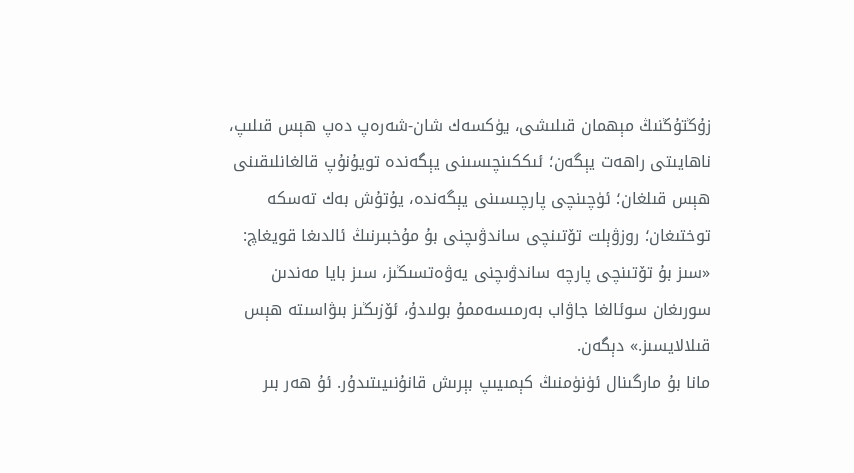زۇڭتۇڭنىڭ مېھمان قىلىشى، يۈكسەك شان-شەرەپ دەپ ھېس قىلىپ، ناھايىتى راھەت يېگەن؛ ئىككىنچىسىنى يېگەندە تويۇنۇپ قالغانلىقىنى ھېس قىلغان؛ ئۈچىنچى پارچىسىنى يېگەندە، يۇتۇش بەك تەسكە توختىغان؛ روزۋېلت تۆتىنچى ساندۋىچنى بۇ مۇخبىرنىڭ ئالدىغا قويغاچ: «سىز بۇ تۆتىنچى پارچە ساندۋىچنى يەۋەتسىڭىز، سىز بايا مەندىن سورىغان سوئالغا جاۋاب بەرمىسەممۇ بولىدۇ، ئۆزىڭىز بىۋاسىتە ھېس قىلالايسىز.» دېگەن.
مانا بۇ مارگىنال ئۈنۈمنىڭ كېمىيىپ بېرىش قانۇنىيىتىدۇر. ئۇ ھەر بىر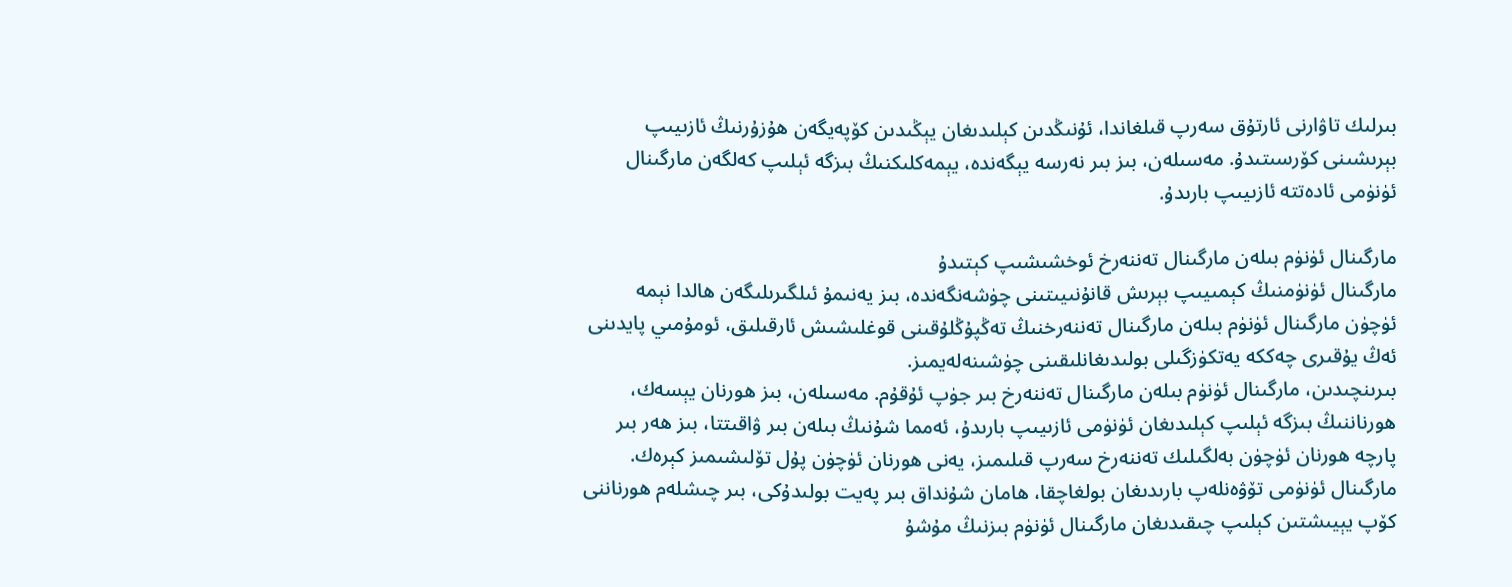بىرلىك تاۋارنى ئارتۇق سەرپ قىلغاندا، ئۇنىڭدىن كېلىدىغان يېڭىدىن كۆپەيگەن ھۇزۇرنىڭ ئازىيىپ بېرىشىنى كۆرسىتىدۇ. مەسىلەن، بىز بىر نەرسە يېگەندە، يېمەكلىكنىڭ بىزگە ئېلىپ كەلگەن مارگىنال ئۈنۈمى ئادەتتە ئازىيىپ بارىدۇ.

مارگىنال ئۈنۈم بىلەن مارگىنال تەننەرخ ئوخشىشىپ كېتىدۇ
مارگىنال ئۈنۈمنىڭ كېمىيىپ بېرىش قانۇنىيىتىنى چۈشەنگەندە، بىز يەنىمۇ ئىلگىرىلىگەن ھالدا نېمە ئۈچۈن مارگىنال ئۈنۈم بىلەن مارگىنال تەننەرخنىڭ تەڭپۇڭلۇقىنى قوغلىشىش ئارقىلىق، ئومۇمىي پايدىنى ئەڭ يۇقىرى چەككە يەتكۈزگىلى بولىدىغانلىقىنى چۈشىنەلەيمىز.
بىرىنچىدىن، مارگىنال ئۈنۈم بىلەن مارگىنال تەننەرخ بىر جۈپ ئۇقۇم. مەسىلەن، بىز ھورنان يېسەك، ھورناننىڭ بىزگە ئېلىپ كېلىدىغان ئۈنۈمى ئازىيىپ بارىدۇ، ئەمما شۇنىڭ بىلەن بىر ۋاقىتتا، بىز ھەر بىر پارچە ھورنان ئۈچۈن بەلگىلىك تەننەرخ سەرپ قىلىمىز، يەنى ھورنان ئۈچۈن پۇل تۆلىشىمىز كېرەك.
مارگىنال ئۈنۈمى تۆۋەنلەپ بارىدىغان بولغاچقا، ھامان شۇنداق بىر پەيت بولىدۇكى، بىر چىشلەم ھورناننى كۆپ يېيىشتىن كېلىپ چىقىدىغان مارگىنال ئۈنۈم بىزنىڭ مۇشۇ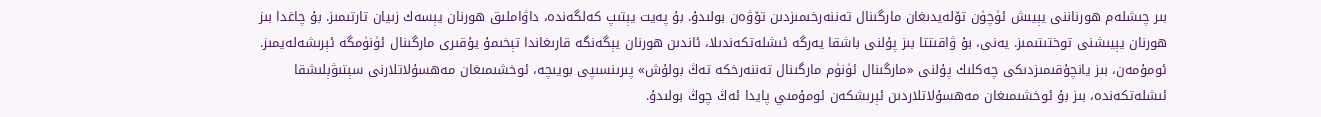بىر چىشلەم ھورناننى يېيىش ئۈچۈن تۆلەيدىغان مارگىنال تەننەرخىمىزدىن تۆۋەن بولىدۇ. بۇ پەيت يېتىپ كەلگەندە، داۋاملىق ھورنان يېسەك زىيان تارتىمىز. بۇ چاغدا بىز ھورنان يېيىشنى توختىتىمىز. يەنى، بۇ ۋاقىتتا بىز پۇلنى باشقا يەرگە ئىشلەتكەندىلا، ئاندىن ھورنان يېگەنگە قارىغاندا تېخىمۇ يۇقىرى مارگىنال ئۈنۈمگە ئېرىشەلەيمىز.
ئومۇمەن، بىز يانچۇقىمىزدىكى چەكلىك پۇلنى «مارگىنال ئۈنۈم مارگىنال تەننەرخكە تەڭ بولۇش» پىرىنسىپى بويىچە، ئوخشىمىغان مەھسۇلاتلارنى سېتىۋېلىشقا ئىشلەتكەندە، بىز بۇ ئوخشىمىغان مەھسۇلاتلاردىن ئېرىشكەن ئومۇمىي پايدا ئەڭ چوڭ بولىدۇ.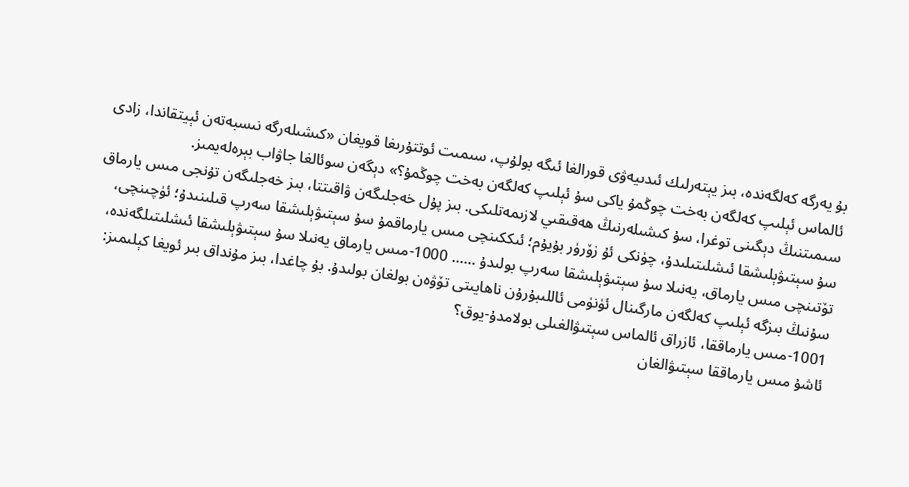بۇ يەرگە كەلگەندە، بىز يېتەرلىك ئىدىيەۋى قورالغا ئىگە بولۇپ، سىمىت ئوتتۇرىغا قويغان «كىشىلەرگە نىسبەتەن ئېيتقاندا، زادى ئالماس ئېلىپ كەلگەن بەخت چوڭمۇ ياكى سۇ ئېلىپ كەلگەن بەخت چوڭمۇ؟» دېگەن سوئالغا جاۋاب بېرەلەيمىز.
سىمىتنىڭ دېگىنى توغرا، سۇ كىشىلەرنىڭ ھەقىقىي لازىمەتلىكى. بىز پۇل خەجلىگەن ۋاقىتتا، بىز خەجلىگەن تۇنجى مىس يارماق سۇ سېتىۋېلىشقا ئىشلىتىلىدۇ، چۈنكى ئۇ زۆرۈر بۇيۇم؛ ئىككىنچى مىس يارماقمۇ سۇ سېتىۋېلىشقا سەرپ قىلىنىدۇ؛ ئۈچىنچى، تۆتىنچى مىس يارماق، يەنىلا سۇ سېتىۋېلىشقا سەرپ بولىدۇ ...... 1000-مىس يارماق يەنىلا سۇ سېتىۋېلىشقا ئىشلىتىلگەندە، سۇنىڭ بىزگە ئېلىپ كەلگەن مارگىنال ئۈنۈمى ئاللىبۇرۇن ناھايىتى تۆۋەن بولغان بولىدۇ. بۇ چاغدا، بىز مۇنداق بىر ئويغا كېلىمىز: 1001-مىس يارماققا، ئازراق ئالماس سېتىۋالغىلى بولامدۇ-يوق؟
ئاشۇ مىس يارماققا سېتىۋالغان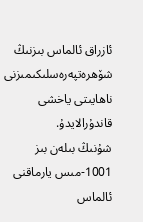ئازراق ئالماس بىزنىڭ شۆھرەتپەرەسلىكىمىزنى ناھايىتى ياخشى قاندۇرالايدۇ.
شۇنىڭ بىلەن بىز 1001-مىس يارماقنى ئالماس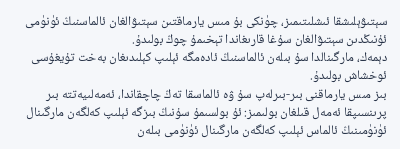سېتىۋېلىشقا ئىشلىتىمىز، چۈنكى بۇ مىس يارماقتىن سېتىۋالغان ئالماسنىڭ ئۈنۈمى ئۇنىڭدىن سېتىۋالغان سۇغا قارىغاندا تېخىمۇ چوڭ بولىدۇ.
دېمەك، مارگىنالدا سۇ بىلەن ئالماسنىڭ ئادەمگە ئېلىپ كېلىدىغان بەخت تۇيغۇسى ئوخشاش بولىدۇ.
بىز مىس يارماقنى بىر-بىرلەپ سۇ ۋە ئالماسقا تەڭ چاچقاندا، ئەمەلىيەتتە بىر پرىنسىپقا ئەمەل قىلغان بولىمىز: ئۇ بولسىمۇ سۇنىڭ بىزگە ئېلىپ كەلگەن مارگىنال ئۈنۈمىنىڭ ئالماس ئېلىپ كەلگەن مارگىنال ئۈنۈمى بىلەن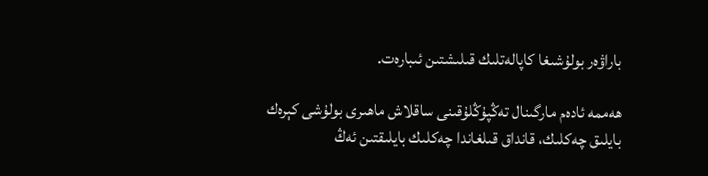باراۋەر بولۇشىغا كاپالەتلىك قىلىشتىن ئىبارەت.

ھەممە ئادەم مارگىنال تەڭپۇڭلۇقىنى ساقلاش ماھىرى بولۇشى كېرەك
بايلىق چەكلىك، قانداق قىلغاندا چەكلىك بايلىقتىن ئەڭ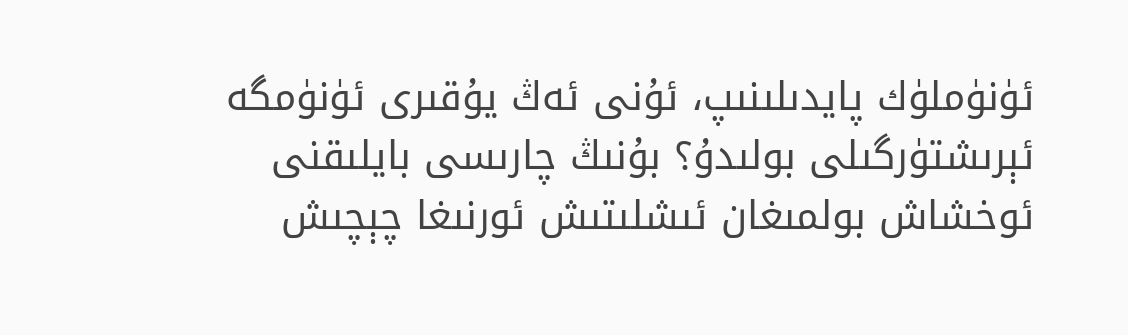ئۈنۈملۈك پايدىلىنىپ، ئۇنى ئەڭ يۇقىرى ئۈنۈمگە ئېرىشتۈرگىلى بولىدۇ؟ بۇنىڭ چارىسى بايلىقنى ئوخشاش بولمىغان ئىشلىتىش ئورنىغا چېچىش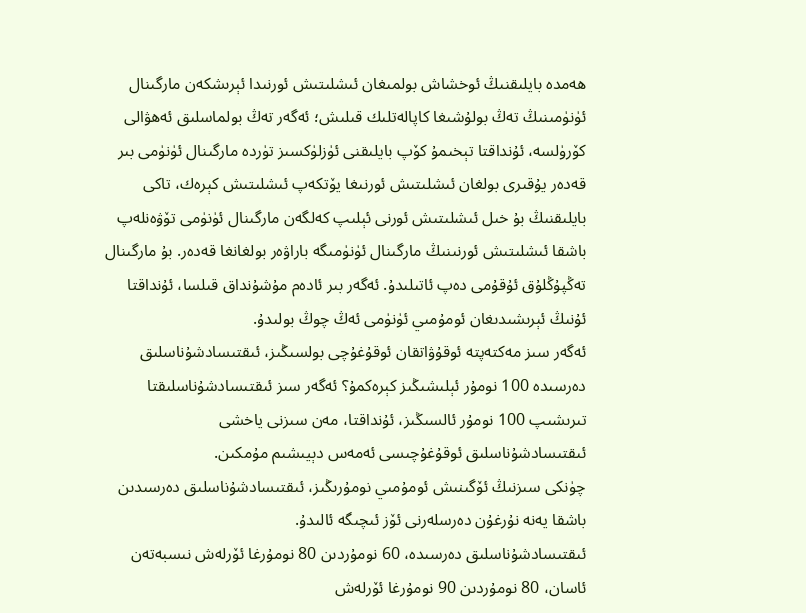ھەمدە بايلىقنىڭ ئوخشاش بولمىغان ئىشلىتىش ئورنىدا ئېرىشكەن مارگىنال ئۈنۈمىنىڭ تەڭ بولۇشىغا كاپالەتلىك قىلىش؛ ئەگەر تەڭ بولماسلىق ئەھۋالى كۆرۈلسە، ئۇنداقتا تېخىمۇ كۆپ بايلىقنى ئۈزلۈكسىز تۈردە مارگىنال ئۈنۈمى بىر قەدەر يۇقىرى بولغان ئىشلىتىش ئورنىغا يۆتكەپ ئىشلىتىش كېرەك، تاكى بايلىقنىڭ بۇ خىل ئىشلىتىش ئورنى ئېلىپ كەلگەن مارگىنال ئۈنۈمى تۆۋەنلەپ باشقا ئىشلىتىش ئورنىنىڭ مارگىنال ئۈنۈمىگە باراۋەر بولغانغا قەدەر. بۇ مارگىنال تەڭپۇڭلۇق ئۇقۇمى دەپ ئاتىلىدۇ. ئەگەر بىر ئادەم مۇشۇنداق قىلسا، ئۇنداقتا ئۇنىڭ ئېرىشىدىغان ئومۇمىي ئۈنۈمى ئەڭ چوڭ بولىدۇ.
ئەگەر سىز مەكتەپتە ئوقۇۋاتقان ئوقۇغۇچى بولسىڭىز، ئىقتىسادشۇناسلىق دەرسىدە 100 نومۇر ئېلىشىڭىز كېرەكمۇ؟ ئەگەر سىز ئىقتىسادشۇناسلىقتا تىرىشىپ 100 نومۇر ئالسىڭىز، ئۇنداقتا، مەن سىزنى ياخشى ئىقتىسادشۇناسلىق ئوقۇغۇچىسى ئەمەس دېيىشىم مۇمكىن.
چۈنكى سىزنىڭ ئۆگىنىش ئومۇمىي نومۇرىڭىز، ئىقتىسادشۇناسلىق دەرسىدىن باشقا يەنە نۇرغۇن دەرسلەرنى ئۆز ئىچىگە ئالىدۇ.
ئىقتىسادشۇناسلىق دەرسىدە، 60 نومۇردىن 80 نومۇرغا ئۆرلەش نىسبەتەن ئاسان، 80 نومۇردىن 90 نومۇرغا ئۆرلەش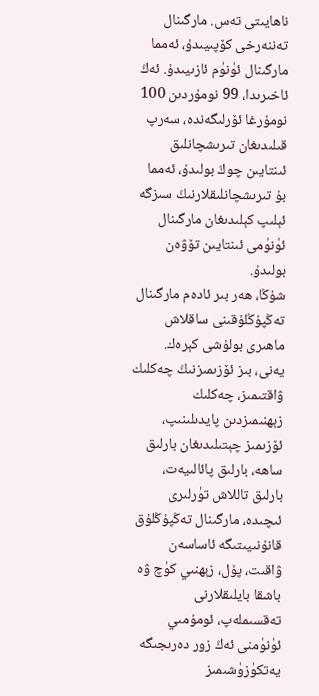ناھايىتى تەس. مارگىنال تەننەرخى كۆپىيىدۇ، ئەمما مارگىنال ئۈنۈم ئازىيىدۇ. ئەڭ ئاخىرىدا، 99 نومۇردىن 100 نومۇرغا ئۆرلىگەندە، سەرپ قىلىدىغان تىرىشچانلىق ئىنتايىن چوڭ بولىدۇ، ئەمما بۇ تىرىشچانلىقلارنىڭ سىزگە ئېلىپ كېلىدىغان مارگىنال ئۈنۈمى ئىنتايىن تۆۋەن بولىدۇ.
شۇڭا، ھەر بىر ئادەم مارگىنال تەڭپۇڭلۇقىنى ساقلاش ماھىرى بولۇشى كېرەك. يەنى، بىز ئۆزىمىزنىڭ چەكلىك ۋاقتىمىز، چەكلىك زېھنىمىزدىن پايدىلىنىپ، ئۆزىمىز چېتىلىدىغان بارلىق ساھە، بارلىق پائالىيەت، بارلىق تاللاش تۈرلىرى ئىچىدە، مارگىنال تەڭپۇڭلۇق قانۇنىيىتىگە ئاساسەن ۋاقىت، پۇل، زېھنىي كۈچ ۋە باشقا بايلىقلارنى تەقسىملەپ، ئومۇمىي ئۈنۈمنى ئەڭ زور دەرىجىگە يەتكۈزۈشىمىز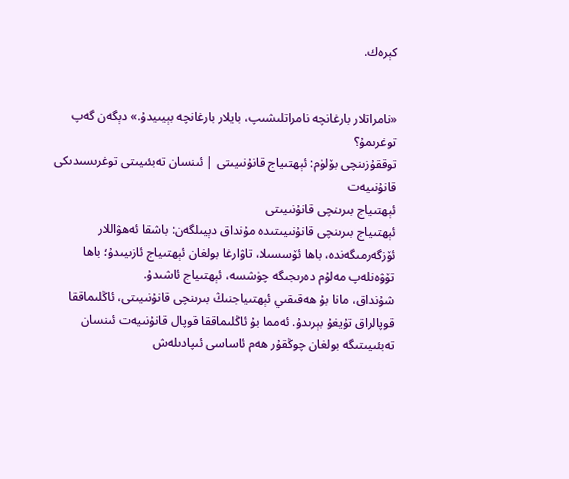كېرەك.


«نامراتلار بارغانچە نامراتلىشىپ، بايلار بارغانچە بېيىيدۇ.» دېگەن گەپ توغرىمۇ؟
توققۇزىنچى بۆلۈم: ئېھتىياج قانۇنىيىتى | ئىنسان تەبئىيىتى توغرىسىدىكى قانۇنىيەت
ئېھتىياج بىرىنچى قانۇنىيىتى
ئېھتىياج بىرىنچى قانۇنىيىتىدە مۇنداق دېيىلگەن: باشقا ئەھۋاللار ئۆزگەرمىگەندە، باھا ئۆسسىلا، تاۋارغا بولغان ئېھتىياج ئازىيىدۇ؛ باھا تۆۋەنلەپ مەلۇم دەرىجىگە چۈشسە، ئېھتىياج ئاشىدۇ.
شۇنداق، مانا بۇ ھەقىقىي ئېھتىياجنىڭ بىرىنچى قانۇنىيىتى، ئاڭلىماققا قوپالراق تۇيغۇ بېرىدۇ. ئەمما بۇ ئاڭلىماققا قوپال قانۇنىيەت ئىنسان تەبئىيىتىگە بولغان چوڭقۇر ھەم ئاساسى ئىپادىلەش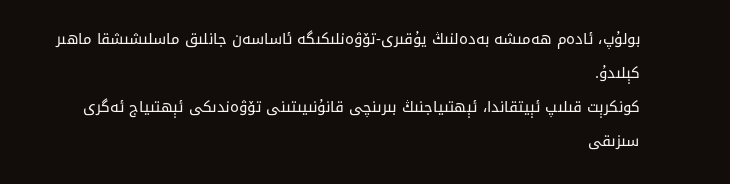بولۇپ، ئادەم ھەمىشە بەدەلنىڭ يۇقىرى-تۆۋەنلىكىگە ئاساسەن جانلىق ماسلىشىشقا ماھىر كېلىدۇ.
كونكرېت قىلىپ ئېيتقاندا، ئېھتىياجنىڭ بىرىنچى قانۇنىيىتىنى تۆۋەندىكى ئېھتىياج ئەگرى سىزىقى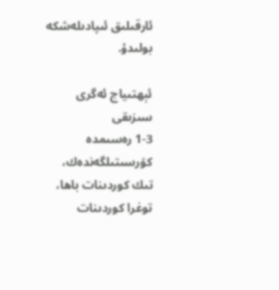ئارقىلىق ئىپادىلەشكە بولىدۇ.

ئېھتىياج ئەگرى سىزىقى
1-3 رەسىمدە كۆرسىتىلگەندەك، تىك كوردىنات باھا، توغرا كوردىنات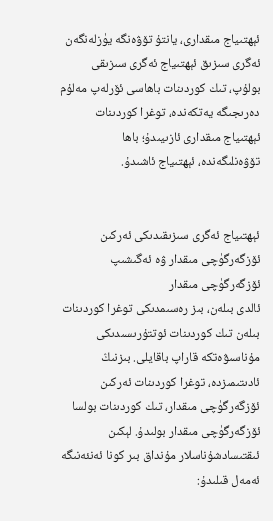ئېھتىياج مىقدارى، يانتۇ تۆۋەنگە يۈزلەنگەن ئەگرى سىزىق ئېھتىياج ئەگرى سىزىقى بولۇپ، تىك كوردىنات باھاسى ئۆرلەپ مەلۇم دەرىجىگە يەتكەندە، توغرا كوردىنات ئېھتىياج مىقدارى ئازىيىدۇ؛ باھا تۆۋەنلىگەندە، ئېھتىياج ئاشىدۇ.


ئېھتىياج ئەگرى سىزىقىدىكى ئەركىن ئۆزگەرگۈچى مىقدار ۋە ئەگىشىپ ئۆزگەرگۈچى مىقدار
ئالدى بىلەن، بىز رەسىمدىكى توغرا كوردىنات بىلەن تىك كوردىنات ئوتتۇرىسىدىكى مۇناسىۋەتكە قاراپ باقايلى. بىزنىڭ ئادىتىمىزدە، توغرا كوردىنات ئەركىن ئۆزگەرگۈچى مىقدار، تىك كوردىنات بولسا ئۆزگەرگۈچى مىقدار بولىدۇ. لېكىن ئىقتىسادشۇناسلار مۇنداق بىر كونا ئەنئەنىگە ئەمەل قىلىدۇ: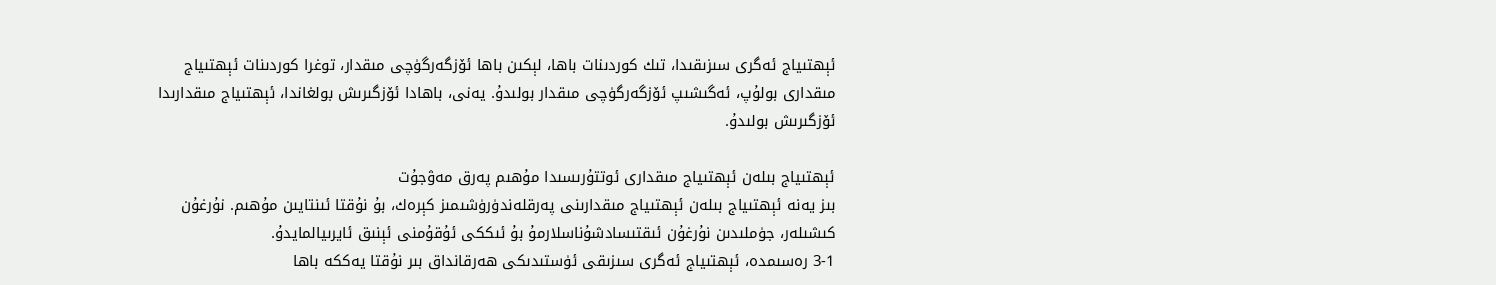ئېھتىياج ئەگرى سىزىقىدا، تىك كوردىنات باھا، لېكىن باھا ئۆزگەرگۈچى مىقدار، توغرا كوردىنات ئېھتىياج مىقدارى بولۇپ، ئەگىشىپ ئۆزگەرگۈچى مىقدار بولىدۇ. يەنى، باھادا ئۆزگىرىش بولغاندا، ئېھتىياج مىقدارىدا ئۆزگىرىش بولىدۇ.

ئېھتىياج بىلەن ئېھتىياج مىقدارى ئوتتۇرىسىدا مۇھىم پەرق مەۋجۇت
بىز يەنە ئېھتىياج بىلەن ئېھتىياج مىقدارىنى پەرقلەندۈرۈشىمىز كېرەك، بۇ نۇقتا ئىنتايىن مۇھىم. نۇرغۇن كىشىلەر، جۈملىدىن نۇرغۇن ئىقتىسادشۇناسلارمۇ بۇ ئىككى ئۇقۇمنى ئېنىق ئايرىيالمايدۇ.
3-1 رەسىمدە، ئېھتىياج ئەگرى سىزىقى ئۈستىدىكى ھەرقانداق بىر نۇقتا يەككە باھا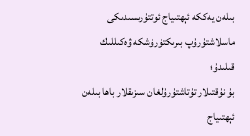بىلەن يەككە ئېھتىياج ئوتتۇرىسىدىكى ماسلاشتۇرۇپ بىرىكتۈرۈشكە ۋەكىللىك قىلىدۇ؛
بۇ نۇقتىلار تۇتاشتۇرۇلغان سىزىقلار باھا بىلەن ئېھتىياج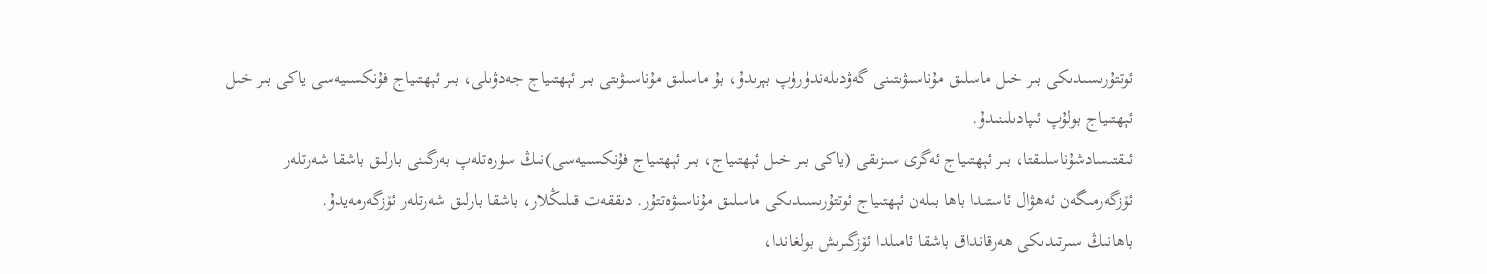ئوتتۇرىسىدىكى بىر خىل ماسلىق مۇناسىۋىتىنى گەۋدىلەندۈرۈپ بېرىدۇ، بۇ ماسلىق مۇناسىۋىتى بىر ئېھتىياج جەدۋىلى، بىر ئېھتىياج فۇنكسىيەسى ياكى بىر خىل ئېھتىياج بولۇپ ئىپادىلىنىدۇ.
ئىقتىسادشۇناسلىقتا، بىر ئېھتىياج ئەگرى سىزىقى (ياكى بىر خىل ئېھتىياج، بىر ئېھتىياج فۇنكسىيەسى)نىڭ سۈرەتلەپ بەرگىنى بارلىق باشقا شەرتلەر ئۆزگەرمىگەن ئەھۋال ئاستىدا باھا بىلەن ئېھتىياج ئوتتۇرىسىدىكى ماسلىق مۇناسىۋەتتۇر. دىققەت قىلىڭلار، باشقا بارلىق شەرتلەر ئۆزگەرمەيدۇ.
باھانىڭ سىرتىدىكى ھەرقانداق باشقا ئامىلدا ئۆزگىرىش بولغاندا،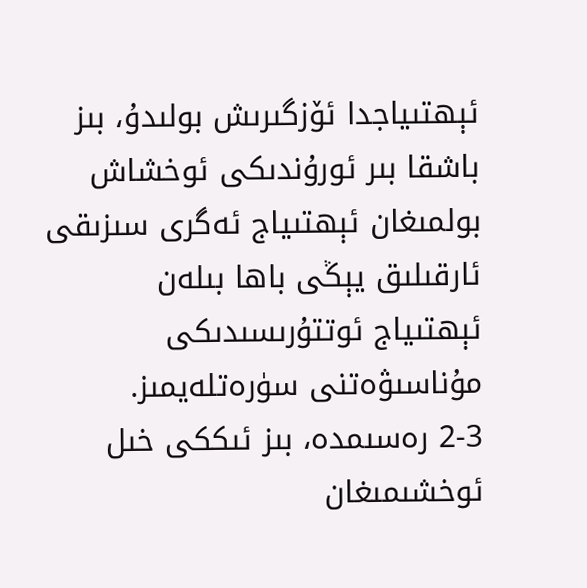ئېھتىياجدا ئۆزگىرىش بولىدۇ، بىز باشقا بىر ئورۇندىكى ئوخشاش بولمىغان ئېھتىياج ئەگرى سىزىقى ئارقىلىق يېڭى باھا بىلەن ئېھتىياج ئوتتۇرىسىدىكى مۇناسىۋەتنى سۈرەتلەيمىز.
2-3 رەسىمدە، بىز ئىككى خىل ئوخشىمىغان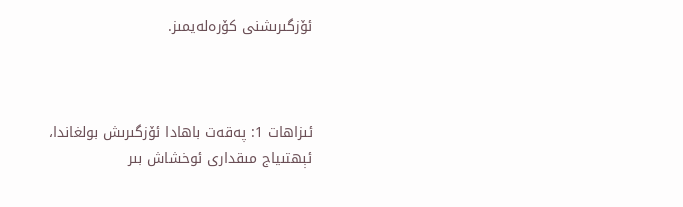ئۆزگىرىشنى كۆرەلەيمىز.



ئىزاھات 1: پەقەت باھادا ئۆزگىرىش بولغاندا، ئېھتىياج مىقدارى ئوخشاش بىر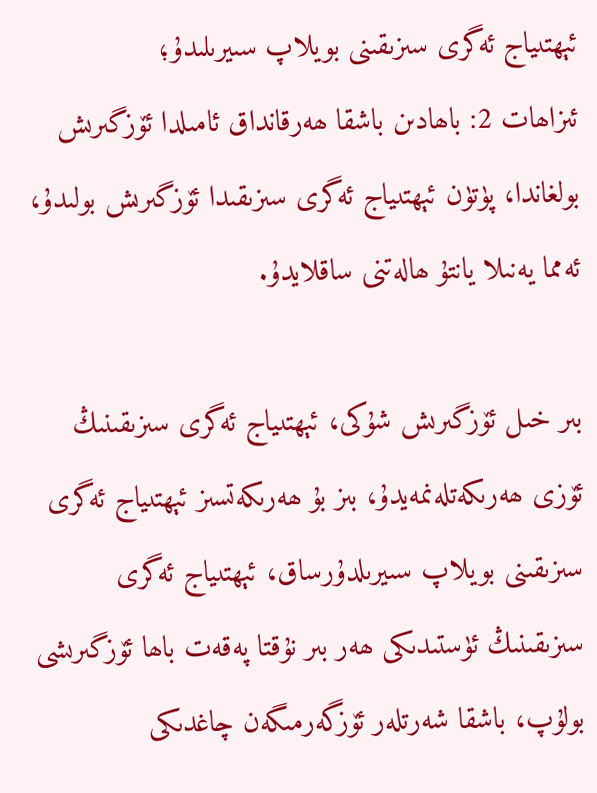ئېھتىياج ئەگرى سىزىقىنى بويلاپ سىيرىلىدۇ؛
ئىزاھات 2: باھادىن باشقا ھەرقانداق ئامىلدا ئۆزگىرىش بولغاندا، پۈتۈن ئېھتىياج ئەگرى سىزىقىدا ئۆزگىرىش بولىدۇ، ئەمما يەنىلا يانتۇ ھالەتنى ساقلايدۇ.

بىر خىل ئۆزگىرىش شۇكى، ئېھتىياج ئەگرى سىزىقىنىڭ ئۆزى ھەرىكەتلەنمەيدۇ، بىز بۇ ھەرىكەتسىز ئېھتىياج ئەگرى سىزىقىنى بويلاپ سىيرىلدۇرساق، ئېھتىياج ئەگرى سىزىقىنىڭ ئۈستىدىكى ھەر بىر نۇقتا پەقەت باھا ئۆزگىرىشى بولۇپ، باشقا شەرتلەر ئۆزگەرمىگەن چاغدىكى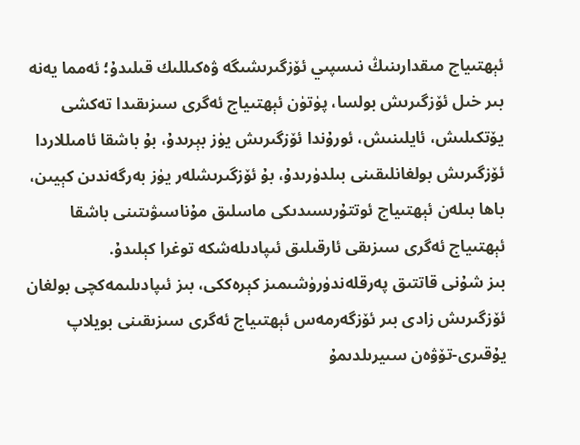ئېھتىياج مىقدارىنىڭ نىسپىي ئۆزگىرىشىگە ۋەكىللىك قىلىدۇ؛ ئەمما يەنە بىر خىل ئۆزگىرىش بولسا، پۈتۈن ئېھتىياج ئەگرى سىزىقىدا تەكشى يۆتكىلىش، ئايلىنىش، ئورۇندا ئۆزگىرىش يۈز بېرىدۇ، بۇ باشقا ئامىللاردا ئۆزگىرىش بولغانلىقىنى بىلدۈرىدۇ، بۇ ئۆزگىرىشلەر يۈز بەرگەندىن كېيىن، باھا بىلەن ئېھتىياج ئوتتۇرىسىدىكى ماسلىق مۇناسىۋىتىنى باشقا ئېھتىياج ئەگرى سىزىقى ئارقىلىق ئىپادىلەشكە توغرا كېلىدۇ.
بىز شۇنى قاتتىق پەرقلەندۈرۈشىمىز كېرەككى، بىز ئىپادىلىمەكچى بولغان ئۆزگىرىش زادى بىر ئۆزگەرمەس ئېھتىياج ئەگرى سىزىقىنى بويلاپ يۇقىرى-تۆۋەن سىيرىلدىمۇ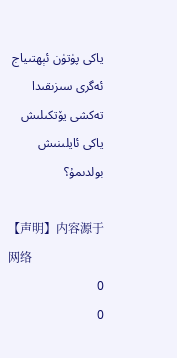ياكى پۈتۈن ئېھتىياج ئەگرى سىزىقىدا تەكشى يۆتكىلىش ياكى ئايلىنىش بولدىمۇ؟

【声明】内容源于网络
0
0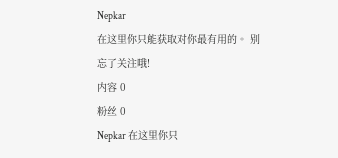Nepkar
在这里你只能获取对你最有用的。 别忘了关注哦!
内容 0
粉丝 0
Nepkar 在这里你只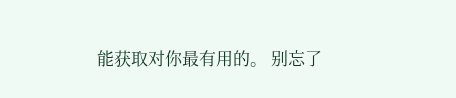能获取对你最有用的。 别忘了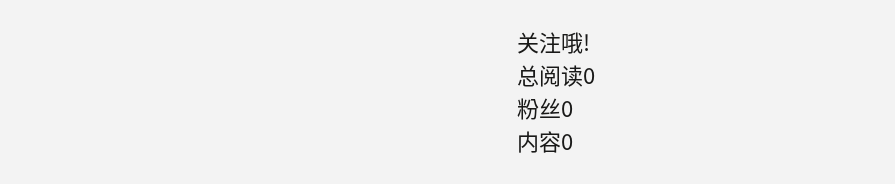关注哦!
总阅读0
粉丝0
内容0